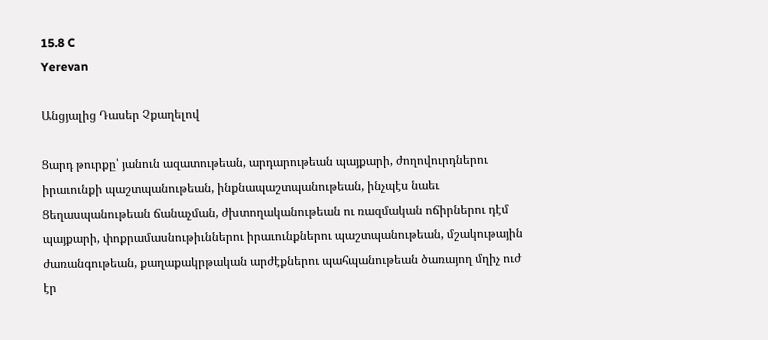15.8 C
Yerevan

Անցյալից Դասեր Չքաղելով

Ցարդ թուրքը՝ յանուն ազատութեան, արդարութեան պայքարի, ժողովուրդներու իրաւունքի պաշտպանութեան, ինքնապաշտպանութեան, ինչպէս նաեւ Ցեղասպանութեան ճանաչման, ժխտողականութեան ու ռազմական ոճիրներու դէմ պայքարի, փոքրամասնութիւններու իրաւունքներու պաշտպանութեան, մշակութային ժառանգութեան, քաղաքակրթական արժէքներու պահպանութեան ծառայող մղիչ ուժ էր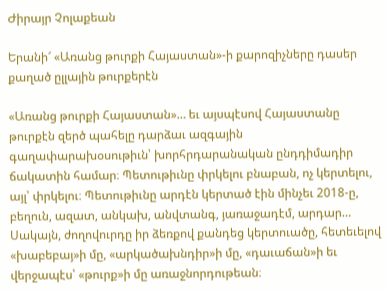Ժիրայր Չոլաքեան

Երանի՜ «Առանց թուրքի Հայաստան»-ի քարոզիչները դասեր քաղած ըլլային թուրքերէն

«Առանց թուրքի Հայաստան»… եւ այսպէսով Հայաստանը թուրքէն զերծ պահելը դարձաւ ազգային գաղափարախօսութիւն՝ խորհրդարանական ընդդիմադիր ճակատին համար։ Պետութիւնը փրկելու բնաբան, ոչ կերտելու, այլ՝ փրկելու։ Պետութիւնը արդէն կերտած էին մինչեւ 2018‑ը, բեղուն, ազատ, անկախ, անվտանգ, յառաջադէմ, արդար… Սակայն, ժողովուրդը իր ձեռքով քանդեց կերտուածը, հետեւելով «խաբեբայ»ի մը, «արկածախնդիր»ի մը, «դաւաճան»ի եւ վերջապէս՝ «թուրք»ի մը առաջնորդութեան։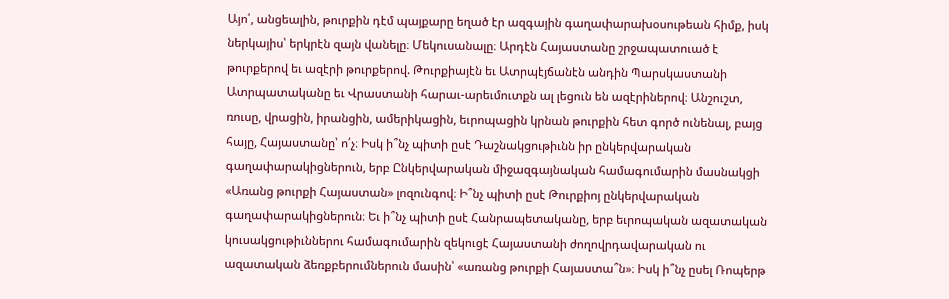Այո՛, անցեալին, թուրքին դէմ պայքարը եղած էր ազգային գաղափարախօսութեան հիմք, իսկ ներկայիս՝ երկրէն զայն վանելը։ Մեկուսանալը։ Արդէն Հայաստանը շրջապատուած է թուրքերով եւ ազէրի թուրքերով. Թուրքիայէն եւ Ատրպէյճանէն անդին Պարսկաստանի Ատրպատականը եւ Վրաստանի հարաւ-արեւմուտքն ալ լեցուն են ազէրիներով։ Անշուշտ, ռուսը, վրացին, իրանցին, ամերիկացին, եւրոպացին կրնան թուրքին հետ գործ ունենալ, բայց հայը, Հայաստանը՝ ո՛չ։ Իսկ ի՞նչ պիտի ըսէ Դաշնակցութիւնն իր ընկերվարական գաղափարակիցներուն, երբ Ընկերվարական միջազգայնական համագումարին մասնակցի «Առանց թուրքի Հայաստան» լոզունգով։ Ի՞նչ պիտի ըսէ Թուրքիոյ ընկերվարական գաղափարակիցներուն։ Եւ ի՞նչ պիտի ըսէ Հանրապետականը, երբ եւրոպական ազատական կուսակցութիւններու համագումարին զեկուցէ Հայաստանի ժողովրդավարական ու ազատական ձեռքբերումներուն մասին՝ «առանց թուրքի Հայաստա՞ն»։ Իսկ ի՞նչ ըսել Ռոպերթ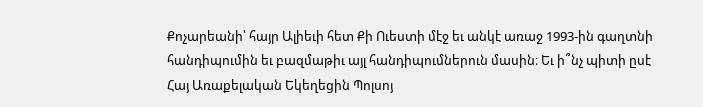Քոչարեանի՝ հայր Ալիեւի հետ Քի Ուեստի մէջ եւ անկէ առաջ 1993-ին գաղտնի հանդիպումին եւ բազմաթիւ այլ հանդիպումներուն մասին։ Եւ ի՞նչ պիտի ըսէ Հայ Առաքելական Եկեղեցին Պոլսոյ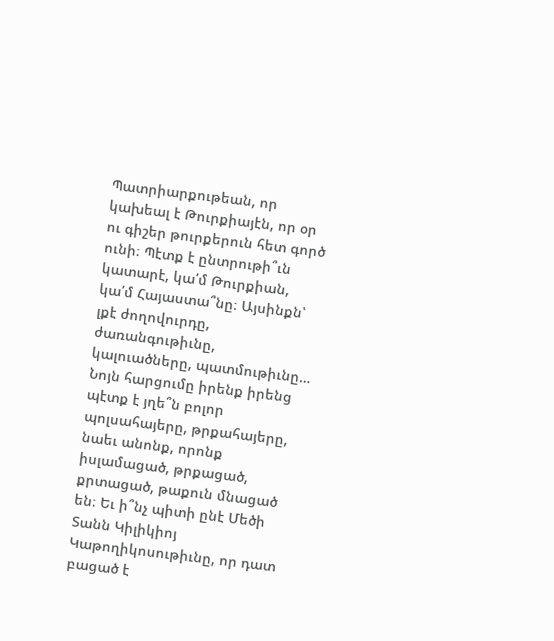Պատրիարքութեան, որ կախեալ է Թուրքիայէն, որ օր ու գիշեր թուրքերուն հետ գործ ունի։ Պէտք է ընտրութի՞ւն կատարէ, կա՛մ Թուրքիան, կա՛մ Հայաստա՞նը։ Այսինքն՝ լքէ ժողովուրդը, ժառանգութիւնը, կալուածները, պատմութիւնը… Նոյն հարցումը իրենք իրենց պէտք է յղե՞ն բոլոր պոլսահայերը, թրքահայերը, նաեւ անոնք, որոնք իսլամացած, թրքացած, քրտացած, թաքուն մնացած են։ Եւ ի՞նչ պիտի ընէ Մեծի Տանն Կիլիկիոյ Կաթողիկոսութիւնը, որ դատ բացած է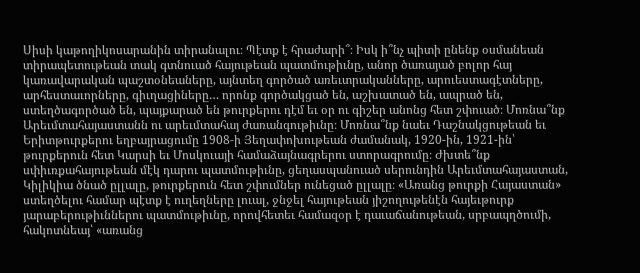Սիսի կաթողիկոսարանին տիրանալու։ Պէտք է հրաժարի՞։ Իսկ ի՞նչ պիտի ընենք օսմանեան տիրապետութեան տակ գտնուած հայութեան պատմութիւնը, անոր ծառայած բոլոր հայ կառավարական պաշտօնեաները, այնտեղ գործած առեւտրականները, արուեստագէտները, արհեստաւորները, գիւղացիները… որոնք գործակցած են, աշխատած են, ապրած են, ստեղծագործած են, պայքարած են թուրքերու դէմ եւ օր ու գիշեր անոնց հետ շփուած։ Մոռնա՞նք Արեւմտահայաստանն ու արեւմտահայ ժառանգութիւնը։ Մոռնա՞նք նաեւ Դաշնակցութեան եւ Երիտթուրքերու եղբայրացումը 1908‑ի Յեղափոխութեան ժամանակ, 1920-ին, 1921-ին՝ թուրքերուն հետ Կարսի եւ Մոսկուայի համաձայնագրերու ստորագրումը։ Ժխտե՞նք սփիւռքահայութեան մէկ դարու պատմութիւնը, ցեղասպանուած սերունդին Արեւմտահայաստան, Կիլիկիա ծնած ըլլալը, թուրքերուն հետ շփումներ ունեցած ըլլալը։ «Առանց թուրքի Հայաստան» ստեղծելու համար պէտք է ուղեղները լուալ, ջնջել հայութեան յիշողութենէն հայեւթուրք յարաբերութիւններու պատմութիւնը, որովհետեւ համազօր է դաւաճանութեան, սրբապղծումի, հակոտնեայ՝ «առանց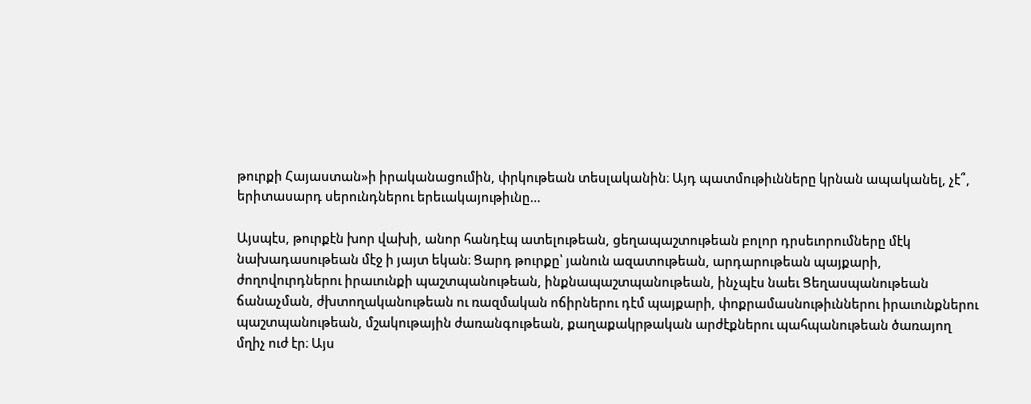թուրքի Հայաստան»ի իրականացումին, փրկութեան տեսլականին։ Այդ պատմութիւնները կրնան ապականել, չէ՞, երիտասարդ սերունդներու երեւակայութիւնը…

Այսպէս, թուրքէն խոր վախի, անոր հանդէպ ատելութեան, ցեղապաշտութեան բոլոր դրսեւորումները մէկ նախադասութեան մէջ ի յայտ եկան։ Ցարդ թուրքը՝ յանուն ազատութեան, արդարութեան պայքարի, ժողովուրդներու իրաւունքի պաշտպանութեան, ինքնապաշտպանութեան, ինչպէս նաեւ Ցեղասպանութեան ճանաչման, ժխտողականութեան ու ռազմական ոճիրներու դէմ պայքարի, փոքրամասնութիւններու իրաւունքներու պաշտպանութեան, մշակութային ժառանգութեան, քաղաքակրթական արժէքներու պահպանութեան ծառայող մղիչ ուժ էր։ Այս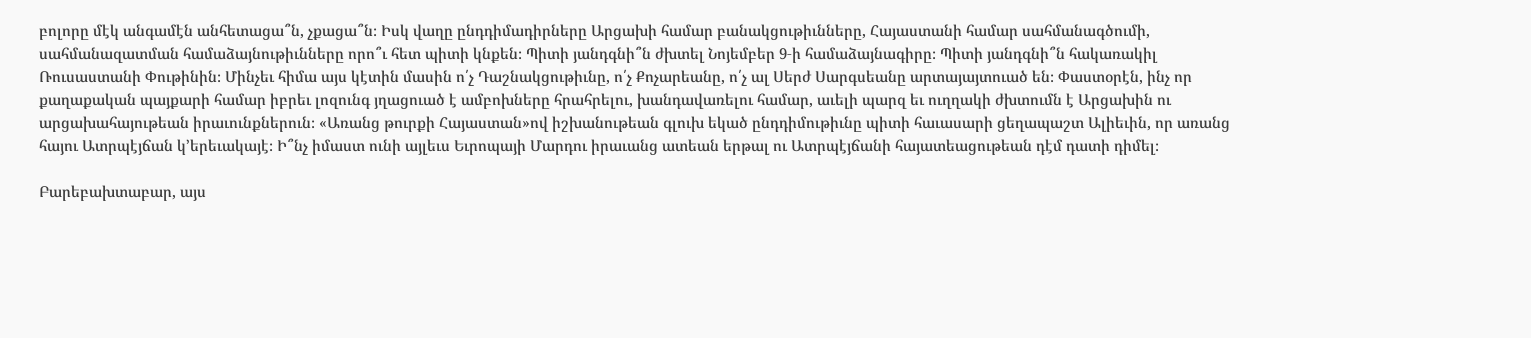բոլորը մէկ անգամէն անհետացա՞ն, չքացա՞ն։ Իսկ վաղը ընդդիմադիրները Արցախի համար բանակցութիւնները, Հայաստանի համար սահմանագծումի, սահմանազատման համաձայնութիւնները որո՞ւ հետ պիտի կնքեն։ Պիտի յանդգնի՞ն ժխտել Նոյեմբեր 9‑ի համաձայնագիրը։ Պիտի յանդգնի՞ն հակառակիլ Ռուսաստանի Փութինին։ Մինչեւ հիմա այս կէտին մասին ո՛չ Դաշնակցութիւնը, ո՛չ Քոչարեանը, ո՛չ ալ Սերժ Սարգսեանը արտայայտուած են։ Փաստօրէն, ինչ որ քաղաքական պայքարի համար իբրեւ լոզունգ յղացուած է ամբոխները հրահրելու, խանդավառելու համար, աւելի պարզ եւ ուղղակի ժխտումն է Արցախին ու արցախահայութեան իրաւունքներուն։ «Առանց թուրքի Հայաստան»ով իշխանութեան գլուխ եկած ընդդիմութիւնը պիտի հաւասարի ցեղապաշտ Ալիեւին, որ առանց հայու Ատրպէյճան կ՚երեւակայէ։ Ի՞նչ իմաստ ունի այլեւս Եւրոպայի Մարդու իրաւանց ատեան երթալ ու Ատրպէյճանի հայատեացութեան դէմ դատի դիմել։

Բարեբախտաբար, այս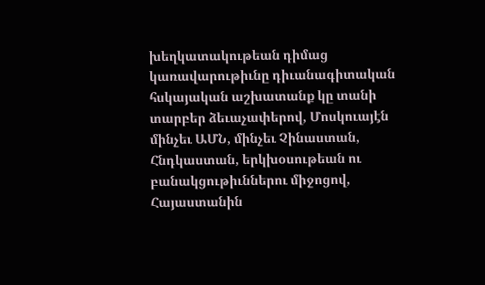խեղկատակութեան դիմաց կառավարութիւնը դիւանագիտական հսկայական աշխատանք կը տանի տարբեր ձեւաչափերով, Մոսկուայէն մինչեւ ԱՄՆ, մինչեւ Չինաստան, Հնդկաստան, երկխօսութեան ու բանակցութիւններու միջոցով, Հայաստանին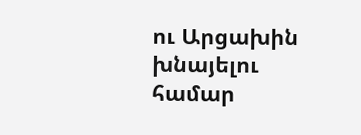ու Արցախին խնայելու համար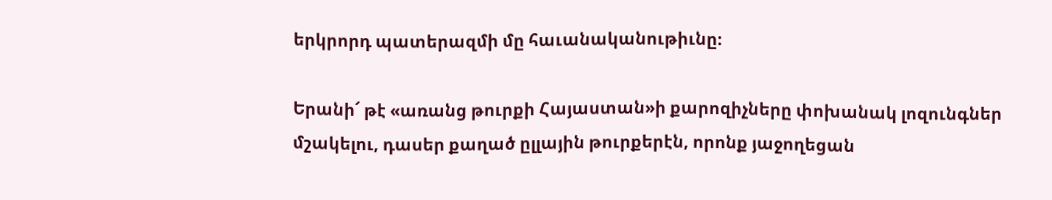երկրորդ պատերազմի մը հաւանականութիւնը։

Երանի՜ թէ «առանց թուրքի Հայաստան»ի քարոզիչները փոխանակ լոզունգներ մշակելու, դասեր քաղած ըլլային թուրքերէն, որոնք յաջողեցան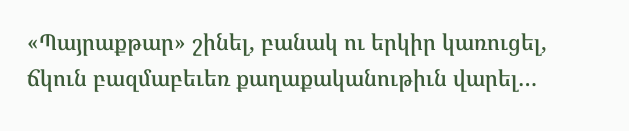«Պայրաքթար» շինել, բանակ ու երկիր կառուցել, ճկուն բազմաբեւեռ քաղաքականութիւն վարել…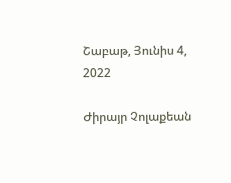Շաբաթ, Յունիս 4, 2022

Ժիրայր Չոլաքեան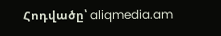Հոդվածը՝ aliqmedia.am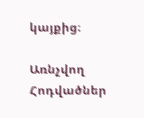կայքից։

Առնչվող Հոդվածներ